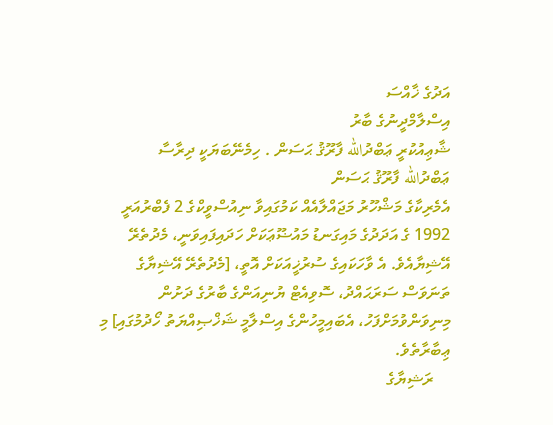އަދުގެ ޚާއްސަ
އިސްލާމްދީނުގެ ބާރު
ޝާޢިއުކުރީ ޢަބްދުالله ފާރޫޤު ޙަސަން . ހިމެނޭބަޔަކީ ދިރާސާ
ޢަބްދުالله ފާރޫޤު ޙަސަން
އެމެރިކާގެ މަޝްހޫރު މަޖައްލާއެއް ކަމުގައިވާ ނިއުސްވީކްގެ 2 ފެބްރުއަރީ 1992 ގެ އަދަދުގެ މައިގަނޑު މައުޟޫޢަކަށް ހަދައިފައިވަނީ، މެދުތެރޭ އޭޝިޔާއެވެ. އެ ވާހަކައިގެ ސުރުޚީއަކަށް އޮތީ، [މެދުތެރޭ އޭޝިޔާގެ ތަނަވަސް ސަރަޙައްދު، ސޮވިއެޓް ޔުނިއަންގެ ބާރުގެ ދަށުން މިނިވަންވުމަށްފަހު، އެބައިމީހުންގެ އިސްލާމީ ޝަޚްޞިއްޔަތު ހޯދުމުގައި] މި ޢިބާރާތެވެ.
    ރަޝިޔާގެ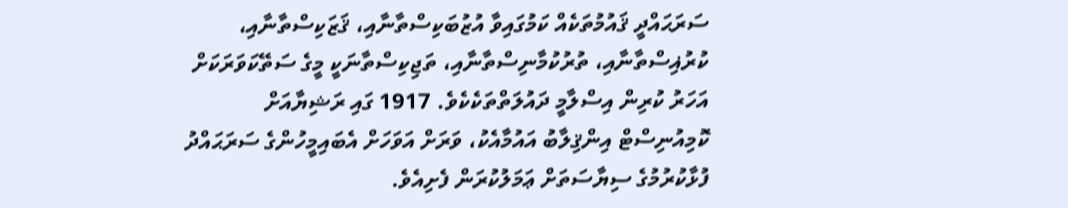ސަރަޙައްދީ ޤައުމުތަކެއް ކަމުގައިވާ އުޒުބަކިސްތާނާއި، ޤަޒަކިސްތާނާއި، ކުރުޣިސްތާނާއި، ތުރުކުމާނިސްތާނާއި، ތަޖިކިސްތާނަކީ މީގެ ސަތޭކަވަރަކަށް އަހަރު ކުރިން އިސްލާމީ ދައުލަތްތަކެކެވެ. 1917 ގައި ރަޝިޔާއަށް ކޮމިއުނިސްޓް އިންޤިލާބު އައުމާއެކު، ވަރަށް އަވަހަށް އެބައިމީހުންގެ ސަރަޙައްދު ފުޅާކުރުމުގެ ސިޔާސަތަށް ޢަމަލުކުރަން ފެށިއެވެ.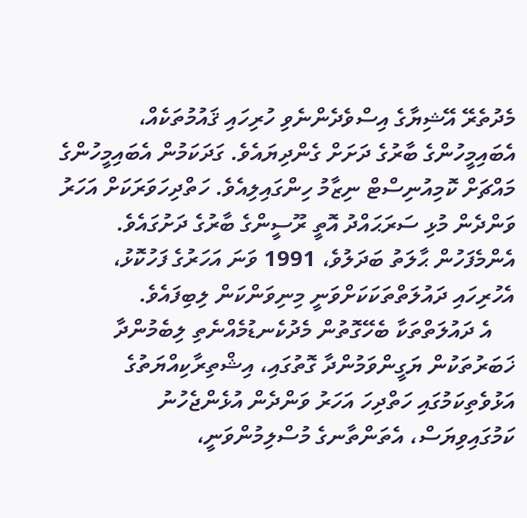މެދުތެރޭ އޭޝިޔާގެ އިސްވެދެންނެވި ހުރިހައި ޤައުމުތަކެއް، އެބައިމީހުންގެ ބާރުގެ ދަށަށް ގެންދިޔައެވެ. ގަދަކަމުން އެބައިމީހުންގެ މައްޗަށް ކޮމިއުނިސްޓް ނިޒާމު ހިންގައިލިއެވެ. ހަތްދިހަވަރަކަށް އަހަރު ވަންދެން މުޅި ސަރަޙައްދު އޮތީ ރޫސީންގެ ބާރުގެ ދަށުގައެވެ. އެންމެފަހުން ޙާލަތު ބަދަލުވެ، 1991 ވަނަ އަހަރުގެ ފަހުކޮޅު، އެހުރިހައި ދައުލަތްތަކަކަށްވަނީ މިނިވަންކަން ލިބިފައެވެ.
    އެ ދައުލަތްތަކާ ބެހޭގޮތުން މެދުކެނޑުމެއްނެތި ލިބެމުންދާ ޚަބަރުތަކުން ޔަގީންވަމުންދާ ގޮތުގައި، އިޝްތިރާކިއްޔަތުގެ އަޅުވެތިކަމުގައި ހަތްދިހަ އަހަރު ވަންދެން އުޅެންޖެހުނު ކަމުގައިވިޔަސް، އެތަންތާނގެ މުސްލިމުންވަނީ،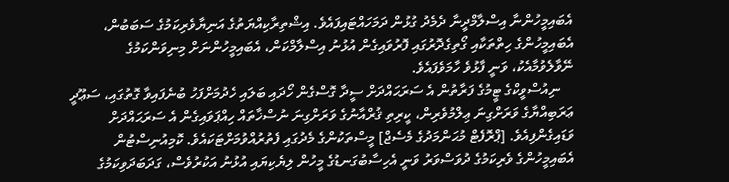އެބައިމީހުންނާ އިސްލާމްދީނާ ދެމެދު ގުޅުން ދަމަހައްޓައިފައެވެ. އިޝްތިރާކިއްޔަތުގެ އަނިޔާވެރިކަމުގެ ސަބަބުން، އެބައިމީހުންގެ ހިތްތަކާއި ގޯތިގެދޮރުގައި ފޮރުވައިގެން އުޅުނު އިސްލާމްކަން، އެބައިމީހުންނަށް މިނިވަންކަމުގެ ނޭވާލެވުމާއެކު، ވަނީ ފާޅުވެ ހާމަވެފައެވެ.
    ނިއުސްވީކްގެ ޓީމުގެ ފަރާތުން އެ ސަރަޙައްދަށް ސީދާ ގޮސްގެން ހޯދައި ބަލައި ހެދުމަށްފަހު ބުނެފައިވާ ގޮތުގައި، ސަޢޫދީ ޢަރަބިއްޔާގެ ވަރަށްގިނަ ޢިލްމުވެރިން، ކީރިތި ޤުރްއާނުގެ ވަރަށްގިނަ ނުސްޚާތައް ހިއްޕަވައިގެން އެ ސަރަޙައްދަށް ވަޑައިގެންފިއެވެ. [ޕްރޮފެޓް މުޙަންމަދުގެ މެސެޖް] މީސްތަކުންގެ މެދުގައި ފެތުރުއްވުމަށްޓަކައެވެ. ކޮމިއުނިސްޓުން އެބައިމީހުންގެ ވެރިކަމުގެ ދުވަސްވަރު ވަނީ އެހިސާބުގަނޑުގެ މީހުން ލިޔެކިޔައި އުޅުނު އަކުރުވެސް، ގަދަބަދަވިކަމުގެ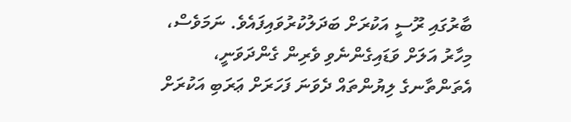ބާރުގައި ރޫސީ އަކުރަށް ބަދަލުކުރުވައިފައެވެ. ނަމަވެސް، މިހާރު އަލަށް ވަޑައިގެންނެވި ވެރިން ގެންދަވަނީ، އެތަންތާނގެ ލިޔުންތައް ދެވަނަ ފަހަރަށް ޢަރަބި އަކުރަށް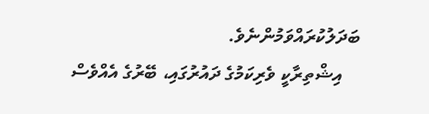ބަދަލުކުރައްވަމުންނެވެ.
    އިޝްތިރާކީ ވެރިކަމުގެ ދައުރުގައި، ބޭރުގެ އެއްވެސް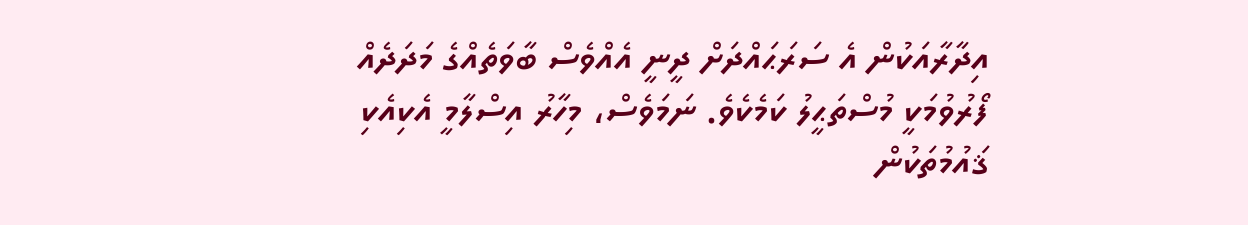އިދާރާއަކުން އެ ސަރަޙައްދަށް ދީނީ އެއްވެސް ބާވަތެއްގެ މަދަދެއް ފޯރުވުމަކީ މުސްތަޙީލު ކަމެކެވެ. ނަމަވެސް، މިހާރު އިސްލާމީ އެކިއެކި ޤައުމުތަކުން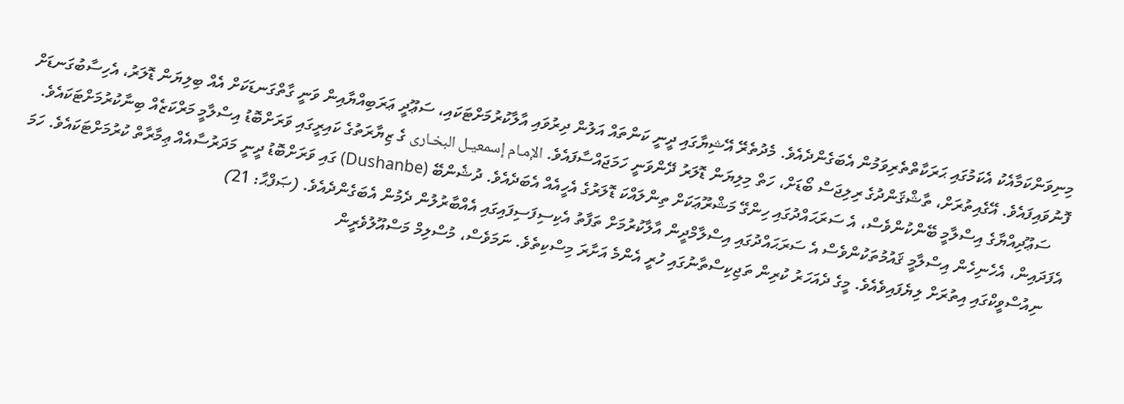މިނިވަންކަމާއެކު އެކަމުގައި ޙަރަކާތްތެރިވަމުން އެބަގެންދެއެވެ. މެދުތެރޭ އޭޝިޔާގައި ދީނީ ކަންތައް އަލުން ދިރުވައި އާލާކުރުމަށްޓަކައި، ސަޢޫދީ ޢަރަބިއްޔާއިން ވަނީ ގާތްގަނޑަކަށް އެއް ބިލިޔަން ޑޮލަރު، އެހިސާބުގަނޑަށް ފޮނުވައިފައެވެ. އޭގެއިތުރަށް، ތާޝްޤަންދުގެ ރިލިޖަސް ބޯޑަށް، ހަތް މިލިޔަން ޑޮލަރު ދޭންވަނީ ހަމަޖައްސާފައެވެ. الإمـام إسمعيـل البخـارى ގެ ޒިޔާރަތުގެ ކައިރީގައި ވަރަށްބޮޑު އިސްލާމީ މަރްކަޒެއް ބިނާކުރުމަށްޓަކައެވެ.
    ސަޢޫދިއްޔާގެ އިސްލާމީ ބޭންކުންވެސް، އެ ސަރަޙައްދުގައި ހިންގޭ މަޝްރޫޢަކަށް ތިންލައްކަ ޑޮލަރުގެ އެހީއެއް އެބަދެއެވެ. ދުޝެންބޭ (Dushanbe) ގައި ވަރަށްބޮޑު ދީނީ މަދަރުސާއެއް ޢިމާރާތް ކުރުމަށްޓަކައެވެ. ހަމަ އެފަދައިން، އެހެނިހެން އިސްލާމީ ޤައުމުތަކުންވެސް އެ ސަރަޙައްދުގައި އިސްލާމްދީން އާލާކުރުމަށް ތަފާތު އެކިސިފަސިފައިގައި އެއްބާރުލުން ދެމުން އެބަގެންދެއެވެ. (ޞަފްޙާ: 21)
    ނިއުސްވީކްގައި އިތުރަށް ލިޔެފައިވެއެވެ. މީގެ ދެއަހަރު ކުރިން ތަޖިކިސްތާނުގައި ހުރީ އެންމެ އަށާރަ މިސްކިތެވެ. ނަމަވެސް، މުސްލިމް މަސްއޫލުވެރީން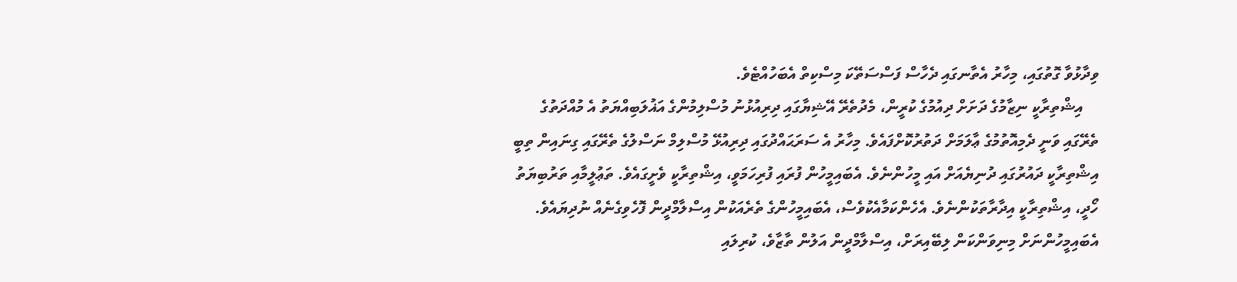ވިދާޅުވާ ގޮތުގައި، މިހާރު އެތާނގައި ދެހާސް ފަސްސަތޭކަ މިސްކިތް އެބަހުއްޓެވެ.
    އިޝްތިރާކީ ނިޒާމުގެ ދަށަށް ދިއުމުގެ ކުރީން، މެދުތެރޭ އޭޝިޔާގައި ދިރިއުޅުނު މުސްލިމުންގެ އަޣުލަބިއްޔަތު އެ މުއްދަތުގެ ތެރޭގައި ވަނީ ދެމިއޮތުމުގެ ޢާލަމަށް ދަތުރުކޮށްފައެވެ. މިހާރު އެ ސަރަޙައްދުގައި ދިރިއުޅޭ މުސްލިމް ނަސްލުގެ ތެރޭގައި ގިނައިން ތިބީ އިޝްތިރާކީ ދައުރުގައި ދުނިޔެއަށް އައި މީހުންނެވެ. އެބައިމީހުން ފުރައި ފުރިހަމަވީ، އިޝްތިރާކީ ވެށީގައެވެ. ތަޢުލީމާއި ތަރުބިޔަތު ހޯދީ، އިޝްތިރާކީ އިދާރާތަކުންނެވެ. އެހެންކަމާއެކުވެސް، އެބައިމީހުންގެ ތެރެއަކުން އިސްލާމްދީން ފޮހެވިގެނެއް ނުދިޔައެވެ. އެބައިމީހުންނަށް މިނިވަންކަން ލިބޭއިރަށް، އިސްލާމްދީން އަލުން ތާޒާވެ، ކުރިލައި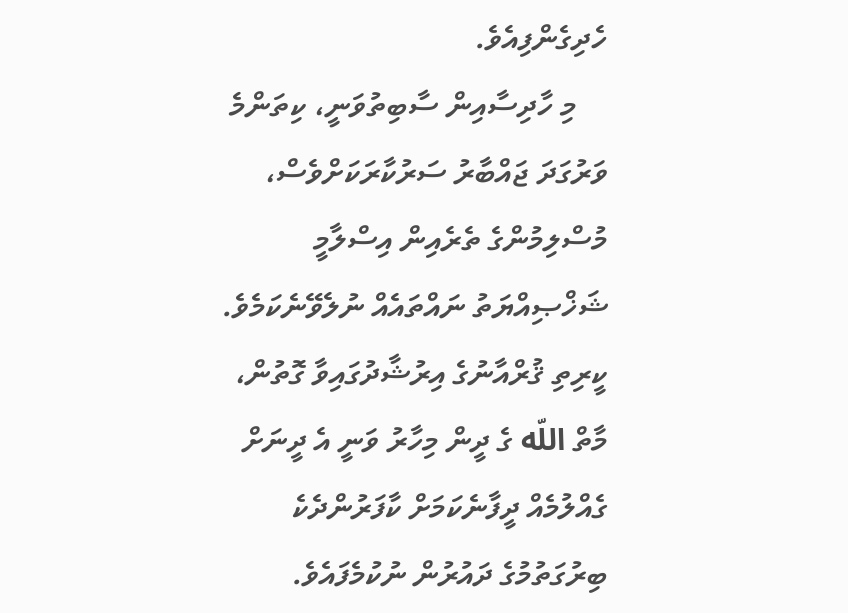ހެދިގެންފިއެވެ.
    މި ހާދިސާއިން ސާބިތުވަނީ، ކިތަންމެ ވަރުގަދަ ޖައްބާރު ސަރުކާރަކަށްވެސް، މުސްލިމުންގެ ތެރެއިން އިސްލާމީ ޝަޚްޞިއްޔަތު ނައްތައެއް ނުލެވޭނެކަމެވެ. ކީރިތި ޤުރްއާނުގެ އިރުޝާދުގައިވާ ގޮތުން، މާތް اللّه ގެ ދީން މިހާރު ވަނީ އެ ދީނަށް ގެއްލުމެއް ދީފާނެކަމަށް ކާފަރުންދެކެ ބިރުގަތުމުގެ ދައުރުން ނުކުމެފައެވެ.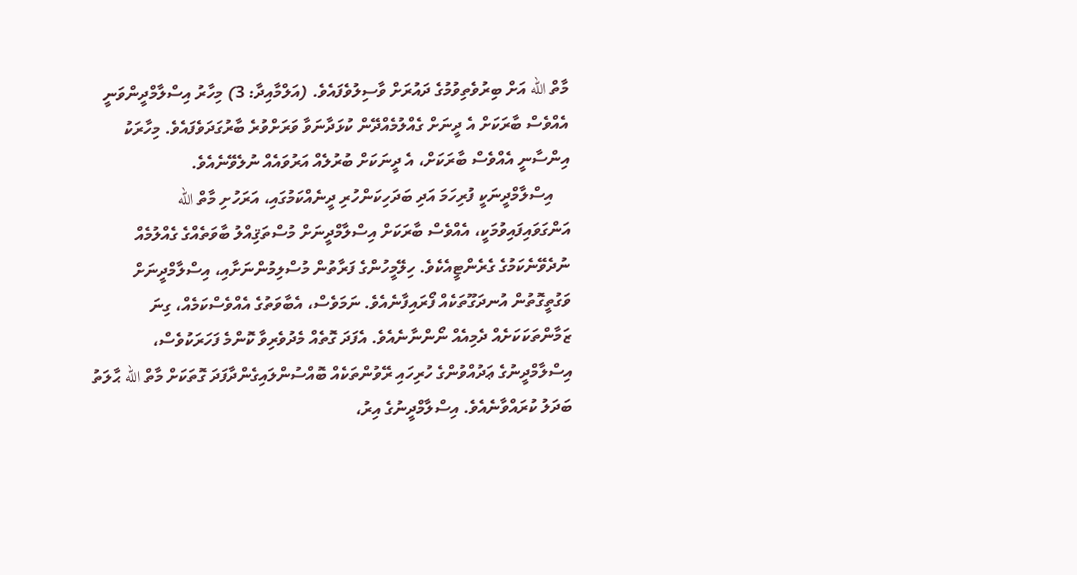މާތް اللّه އަށް ބިރުވެތިވުމުގެ ދައުރަށް ވާސިލުވެފައެވެ. (އަލްމާއިދާ: 3) މިހާރު އިސްލާމްދީންވަނީ އެއްވެސް ބާރަކަށް އެ ދީނަށް ގެއްލުމެއްދޭން ކުޅަދާނަވާ ވަރަށްވުރެ ބާރުގަދަވެފައެވެ. މިހާރަކު އިންސާނީ އެއްވެސް ބާރަކަށް، އެ ދީނަކަށް ބުރުލެއް އަރުވައެއް ނުލެވޭނެއެވެ.
    އިސްލާމްދީނަކީ ފުރިހަމަ އަދި ބަދަހިކަންހުރި ދީނެއްކަމުގައި، އަރަހުށި މާތް اللّه އަންގަވައިފައިވުމަކީ، އެއްވެސް ބާރަކަށް އިސްލާމްދީނަށް މުސްތަޤިއްލު ބާވަތެއްގެ ގެއްލުމެއް ނުދެވޭނެކަމުގެ ގެރެންޓީއެކެވެ. ހިލޭމީހުންގެ ފަރާތުން މުސްލިމުންނަށާއި، އިސްލާމްދީނަށް ވަގުތީގޮތުން އުނދަގޫތަކެއް ފޯރައިފާނެއެވެ. ނަމަވެސް، އެބާވަތުގެ އެއްވެސްކަމެއް، ގިނަ ޒަމާންތަކަކަށެއް ދެމިއެއް ނޯންނާނެއެވެ. އެފަދަ ގޮތެއް މެދުވެރިވާ ކޮންމެ ފަހަރަކުވެސް، އިސްލާމްދީނުގެ ޢަދުއްވުންގެ ހުރިހައި ރޭވުންތަކެއް ބޮއްސުންލައިގެންދާފަދަ ގޮތަކަށް މާތް اللّه ޙާލަތު ބަދަލު ކުރައްވާނެއެވެ. އިސްލާމްދީނުގެ އިރު،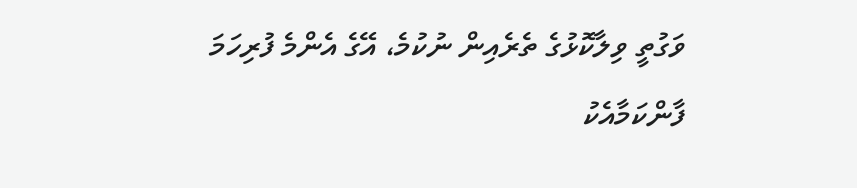ވަގުތީ ވިލާކޮޅުގެ ތެރެއިން ނުކުމެ، އޭގެ އެންމެ ފުރިހަމަ ފާންކަމާއެކު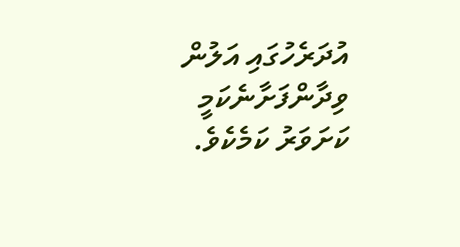އުދަރެހުގައި އަލުން ވިދާންފަށާނެކަމީ ކަށަވަރު ކަމެކެވެ.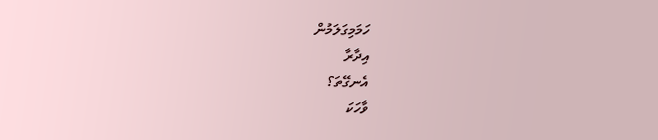ހަމަމިގަލަމުން
އިދާރާ
އެނގޭތަ؟
ވާހަކަ